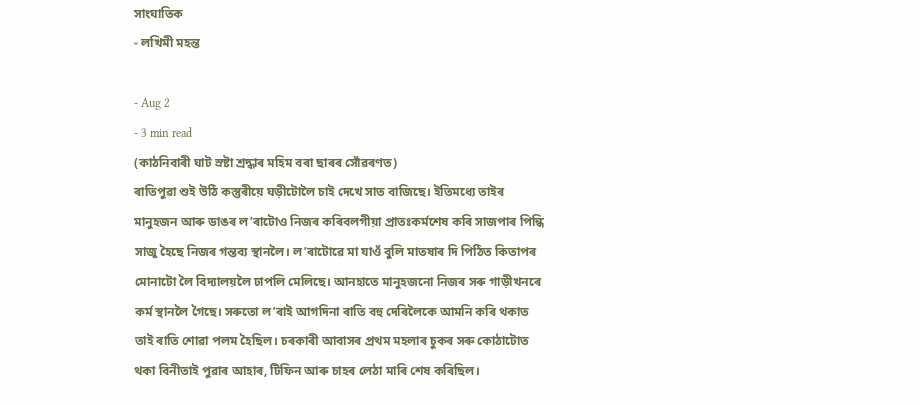সাংঘাতিক
- লখিমী মহন্ত

- Aug 2
- 3 min read
(কাঠনিবাৰী ঘাট স্ৰষ্টা শ্ৰদ্ধাৰ মহিম বৰা ছাৰৰ সোঁৱৰণত)
ৰাতিপুৱা শুই উঠি কস্তুৰীয়ে ঘড়ীটোলৈ চাই দেখে সাত বাজিছে। ইতিমধ্যে তাইৰ মানুহজন আৰু ডাঙৰ ল’ৰাটোও নিজৰ কৰিবলগীয়া প্ৰাতঃকৰ্মশেষ কৰি সাজপাৰ পিন্ধি সাজু হৈছে নিজৰ গন্তব্য স্থানলৈ। ল’ৰাটোৱে মা যাওঁ বুলি মাতষাৰ দি পিঠিত কিতাপৰ মোনাটো লৈ বিদ্যালয়লৈ ঢাপলি মেলিছে। আনহাতে মানুহজনো নিজৰ সৰু গাড়ীখনৰে কৰ্ম স্থানলৈ গৈছে। সৰুতো ল’ৰাই আগদিনা ৰাতি বহু দেৰিলৈকে আমনি কৰি থকাত তাই ৰাতি শোৱা পলম হৈছিল। চৰকাৰী আবাসৰ প্ৰথম মহলাৰ চুকৰ সৰু কোঠাটোত থকা বিনীতাই পুৱাৰ আহাৰ, টিফিন আৰু চাহৰ লেঠা মাৰি শেষ কৰিছিল।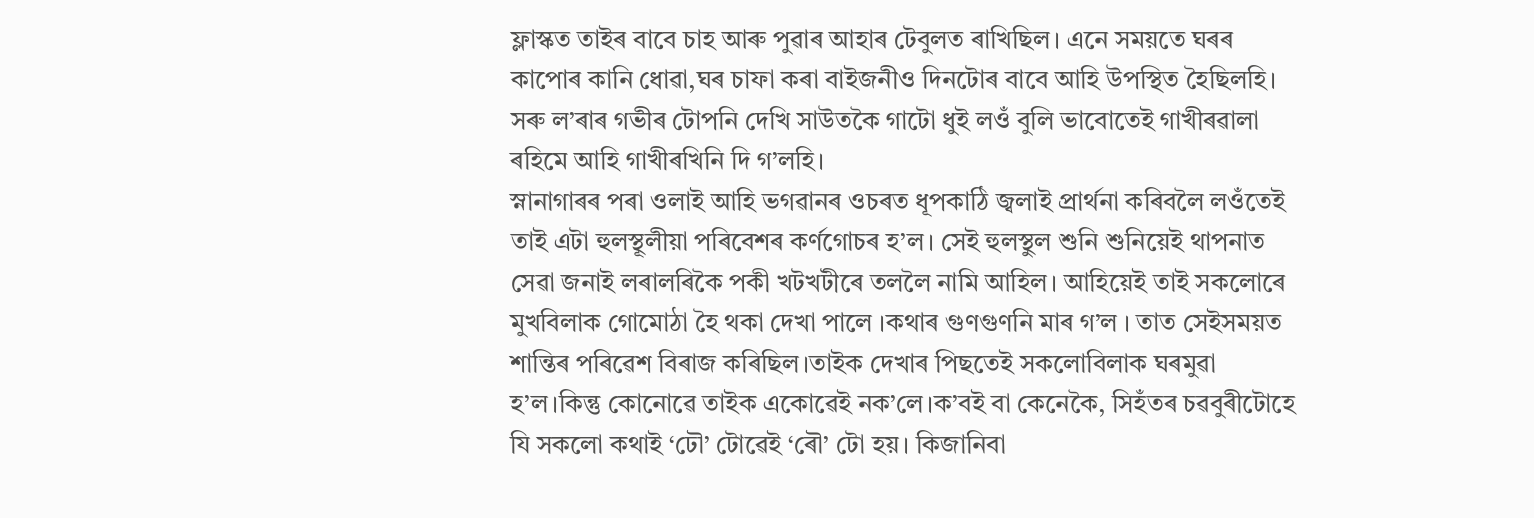ফ্লাস্কত তাইৰ বাবে চাহ আৰু পুৱাৰ আহাৰ টেবুলত ৰাখিছিল। এনে সময়তে ঘৰৰ কাপোৰ কানি ধোৱা,ঘৰ চাফা কৰা বাইজনীও দিনটোৰ বাবে আহি উপস্থিত হৈছিলহি। সৰু ল’ৰাৰ গভীৰ টোপনি দেখি সাউতকৈ গাটো ধুই লওঁ বুলি ভাবোতেই গাখীৰৱালা ৰহিমে আহি গাখীৰখিনি দি গ’লহি।
স্নানাগাৰৰ পৰা ওলাই আহি ভগৱানৰ ওচৰত ধূপকাঠি জ্বলাই প্ৰাৰ্থনা কৰিবলৈ লওঁতেই তাই এটা হুলস্থূলীয়া পৰিবেশৰ কৰ্ণগোচৰ হ’ল। সেই হুলস্থুল শুনি শুনিয়েই থাপনাত সেৱা জনাই লৰালৰিকৈ পকী খটখটীৰে তললৈ নামি আহিল। আহিয়েই তাই সকলোৰে মুখবিলাক গোমোঠা হৈ থকা দেখা পালে ।কথাৰ গুণগুণনি মাৰ গ’ল । তাত সেইসময়ত শান্তিৰ পৰিৱেশ বিৰাজ কৰিছিল।তাইক দেখাৰ পিছতেই সকলোবিলাক ঘৰমুৱা হ’ল।কিন্তু কোনোৱে তাইক একোৱেই নক’লে।ক’বই বা কেনেকৈ, সিহঁতৰ চৱবুৰীটোহে যি সকলো কথাই ‘ঢৌ’ টোৱেই ‘ৰৌ’ টো হয়। কিজানিবা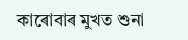কাৰোবাৰ মুখত শুনা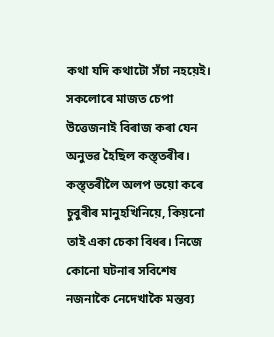কথা যদি কথাটো সঁচা নহয়েই। সকলোৰে মাজত চেপা উত্তেজনাই বিৰাজ কৰা যেন অনুভৱ হৈছিল কস্ত্তৰীৰ।
কস্ত্তৰীলৈ অলপ ভয়ো কৰে চুবুৰীৰ মানুহখিনিয়ে, কিয়নো তাই একা চেকা বিধৰ। নিজে কোনো ঘটনাৰ সবিশেষ নজনাকৈ নেদেখাকৈ মন্তব্য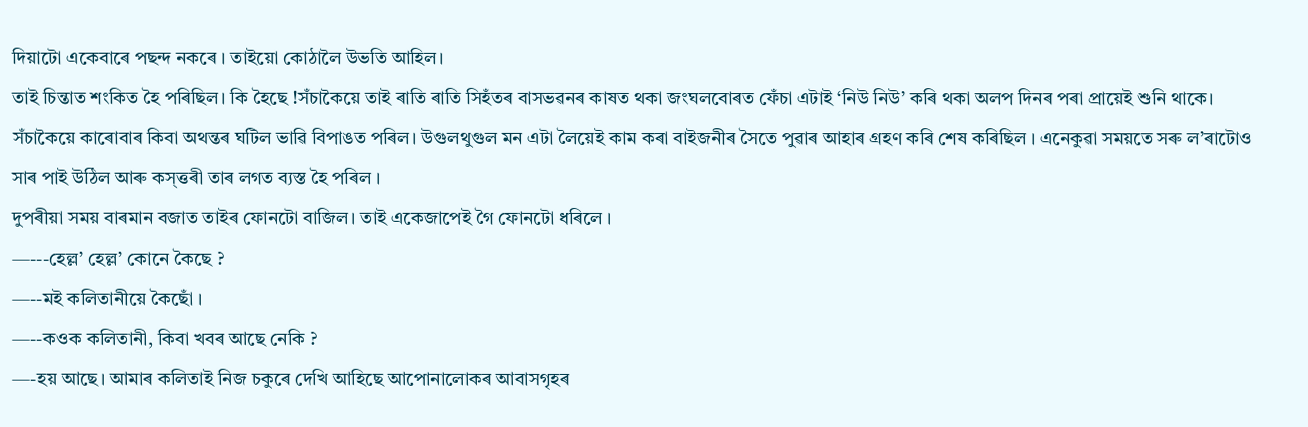দিয়াটো একেবাৰে পছন্দ নকৰে । তাইয়ো কোঠালৈ উভতি আহিল।
তাই চিন্তাত শংকিত হৈ পৰিছিল। কি হৈছে !সঁচাকৈয়ে তাই ৰাতি ৰাতি সিহঁতৰ বাসভৱনৰ কাষত থকা জংঘলবোৰত ফেঁচা এটাই ‘নিউ নিউ’ কৰি থকা অলপ দিনৰ পৰা প্ৰায়েই শুনি থাকে। সঁচাকৈয়ে কাৰোবাৰ কিবা অথন্তৰ ঘটিল ভাৱি বিপাঙত পৰিল। উগুলথুগুল মন এটা লৈয়েই কাম কৰা বাইজনীৰ সৈতে পুৱাৰ আহাৰ গ্ৰহণ কৰি শেষ কৰিছিল । এনেকুৱা সময়তে সৰু ল’ৰাটোও সাৰ পাই উঠিল আৰু কস্ত্তৰী তাৰ লগত ব্যস্ত হৈ পৰিল ।
দুপৰীয়া সময় বাৰমান বজাত তাইৰ ফোনটো বাজিল। তাই একেজাপেই গৈ ফোনটো ধৰিলে ।
—---হেল্ল’ হেল্ল’ কোনে কৈছে ?
—--মই কলিতানীয়ে কৈছোঁ ।
—--কওক কলিতানী, কিবা খবৰ আছে নেকি ?
—-হয় আছে। আমাৰ কলিতাই নিজ চকুৰে দেখি আহিছে আপোনালোকৰ আবাসগৃহৰ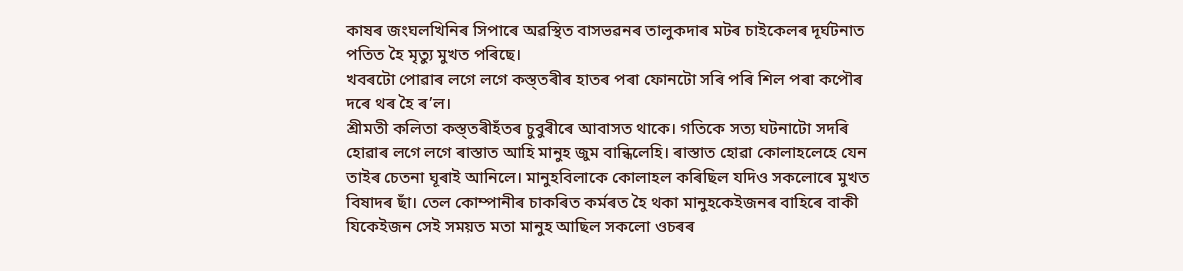কাষৰ জংঘলখিনিৰ সিপাৰে অৱস্থিত বাসভৱনৰ তালুকদাৰ মটৰ চাইকেলৰ দূৰ্ঘটনাত পতিত হৈ মৃত্যু মুখত পৰিছে।
খবৰটো পোৱাৰ লগে লগে কস্ত্তৰীৰ হাতৰ পৰা ফোনটো সৰি পৰি শিল পৰা কপৌৰ দৰে থৰ হৈ ৰ’ল।
শ্ৰীমতী কলিতা কস্ত্তৰীহঁতৰ চুবুৰীৰে আবাসত থাকে। গতিকে সত্য ঘটনাটো সদৰি হোৱাৰ লগে লগে ৰাস্তাত আহি মানুহ জুম বান্ধিলেহি। ৰাস্তাত হোৱা কোলাহলেহে যেন তাইৰ চেতনা ঘূৰাই আনিলে। মানুহবিলাকে কোলাহল কৰিছিল যদিও সকলোৰে মুখত বিষাদৰ ছাঁ। তেল কোম্পানীৰ চাকৰিত কৰ্মৰত হৈ থকা মানুহকেইজনৰ বাহিৰে বাকী যিকেইজন সেই সময়ত মতা মানুহ আছিল সকলো ওচৰৰ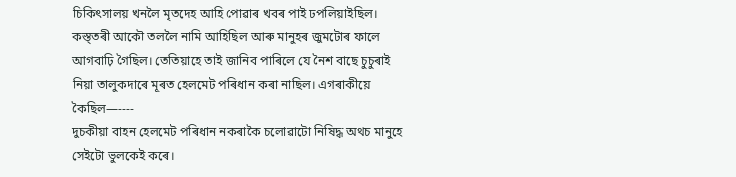চিকিৎসালয় খনলৈ মৃতদেহ আহি পোৱাৰ খবৰ পাই ঢপলিয়াইছিল।
কস্ত্তৰী আকৌ তললৈ নামি আহিছিল আৰু মানুহৰ জুমটোৰ ফালে আগবাঢ়ি গৈছিল। তেতিয়াহে তাই জানিব পাৰিলে যে নৈশ বাছে চুচুৰাই নিয়া তালুকদাৰে মূৰত হেলমেট পৰিধান কৰা নাছিল। এগৰাকীয়ে কৈছিল—----
দুচকীয়া বাহন হেলমেট পৰিধান নকৰাকৈ চলোৱাটো নিষিদ্ধ অথচ মানুহে সেইটো ভুলকেই কৰে।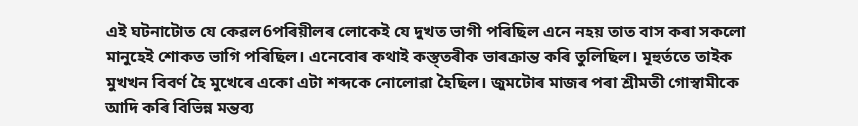এই ঘটনাটোত যে কেৱল6পৰিয়ীলৰ লোকেই যে দুখত ভাগী পৰিছিল এনে নহয় তাত বাস কৰা সকলো মানুহেই শোকত ভাগি পৰিছিল। এনেবোৰ কথাই কস্ত্তৰীক ভাৰক্ৰান্ত কৰি তুলিছিল। মূহুৰ্ততে তাইক মুখখন বিবৰ্ণ হৈ মুখেৰে একো এটা শব্দকে নোলোৱা হৈছিল। জুমটোৰ মাজৰ পৰা শ্ৰীমতী গোস্বামীকে আদি কৰি বিভিন্ন মন্তব্য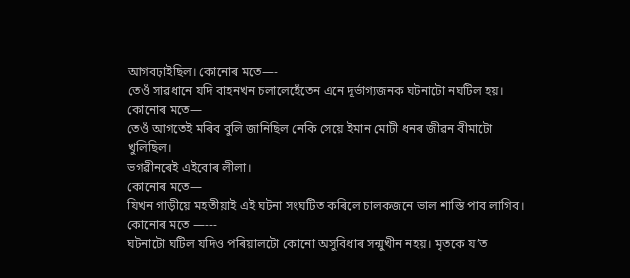আগবঢ়াইছিল। কোনোৰ মতে—-
তেওঁ সাৱধানে যদি বাহনখন চলালেহেঁতেন এনে দূৰ্ভাগ্যজনক ঘটনাটো নঘটিল হয়।
কোনোৰ মতে—
তেওঁ আগতেই মৰিব বুলি জানিছিল নেকি সেয়ে ইমান মোটী ধনৰ জীৱন বীমাটো খুলিছিল।
ভগৱীনৰেই এইবোৰ লীলা।
কোনোৰ মতে—
যিখন গাড়ীয়ে মহতীয়াই এই ঘটনা সংঘটিত কৰিলে চালকজনে ভাল শাস্তি পাব লাগিব।
কোনোৰ মতে —---
ঘটনাটো ঘটিল যদিও পৰিয়ালটো কোনো অসুবিধাৰ সন্মুখীন নহয়। মৃতকে য’ত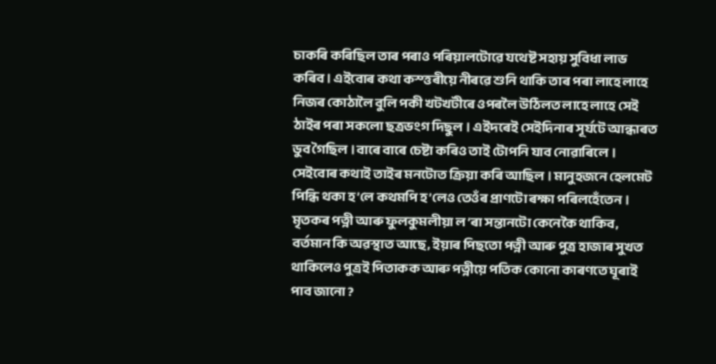চাকৰি কৰিছিল তাৰ পৰাও পৰিয়ালটোৱে যথেষ্ট সহায় সুবিধা লাভ কৰিব । এইবোৰ কথা কস্ত্তৰীয়ে নীৰৱে শুনি থাকি তাৰ পৰা লাহে লাহে নিজৰ কোঠালৈ বুলি পকী খটখটীৰে ওপৰলৈ উঠিলত লাহে লাহে সেই ঠাইৰ পৰা সকলো ছত্ৰভংগ দিছুল। এইদৰেই সেইদিনাৰ সূৰ্যটে আন্ধাৰত ডুব গৈছিল।বাৰে বাৰে চেষ্টা কৰিও তাই টোপনি যাব নোৱাৰিলে। সেইবোৰ কথাই তাইৰ মনটোত ক্ৰিয়া কৰি আছিল। মানুহজনে হেলমেট পিন্ধি থকা হ’লে কথমপি হ’লেও তেওঁৰ প্ৰাণটো ৰক্ষা পৰিলহেঁতেন। মৃতকৰ পত্নী আৰু ফুলকুমলীয়া ল’ৰা সন্তানটো কেনেকৈ থাকিব, বৰ্তমান কি অৱস্থাত আছে, ইয়াৰ পিছতো পত্নী আৰু পুত্ৰ হাজাৰ সুখত থাকিলেও পুত্ৰই পিতাকক আৰু পত্নীয়ে পতিক কোনো কাৰণতে ঘূৰাই পাব জানো ?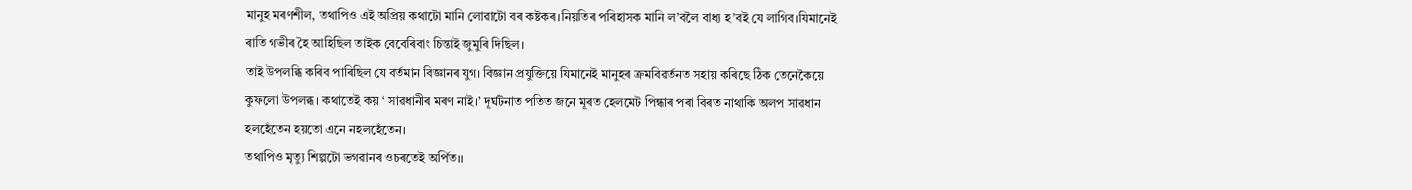মানুহ মৰণশীল, তথাপিও এই অপ্ৰিয় কথাটো মানি লোৱাটো বৰ কষ্টকৰ।নিয়তিৰ পৰিহাসক মানি ল’বলৈ বাধ্য হ’বই যে লাগিব।যিমানেই ৰাতি গভীৰ হৈ আহিছিল তাইক বেবেৰিবাং চিন্তাই জুমুৰি দিছিল।
তাই উপলব্ধি কৰিব পাৰিছিল যে বৰ্তমান বিজ্ঞানৰ যুগ। বিজ্ঞান প্ৰযুক্তিয়ে যিমানেই মানুহৰ ক্ৰমবিৱৰ্তনত সহায় কৰিছে ঠিক তেনেকৈয়ে কুফলো উপলব্ধ। কথাতেই কয় ‘ সাৱধানীৰ মৰণ নাই।’ দূৰ্ঘটনাত পতিত জনে মূৰত হেলমেট পিন্ধাৰ পৰা বিৰত নাথাকি অলপ সাৱধান হলহেঁতেন হয়তো এনে নহলহেঁতেন।
তথাপিও মৃত্যু শিল্পটো ভগৱানৰ ওচৰতেই অৰ্পিত।।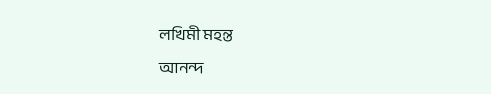লখিমী মহন্ত
আনন্দ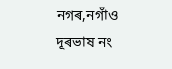নগৰ,নগাঁও
দূৰভাষ নং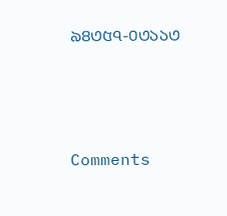৯৪৩৫৭-০৩১১৩





Comments